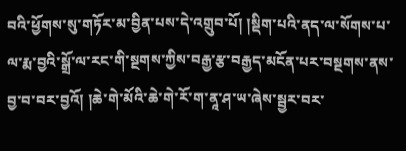བའི་ཕྱོགས་སུ་གཏོར་མ་བྱིན་པས་དེ་འགྲུབ་པོ། །སྡིག་པའི་ནད་ལ་སོགས་པ་ལ་རྨ་བྱའི་སྒྲོ་ལ་རང་གི་སྔགས་ཀྱིས་བརྒྱ་རྩ་བརྒྱད་མངོན་པར་བསྔགས་ནས་བྱ་བ་བར་བྱའོ། །ཆེ་གེ་མོའི་ཆེ་གེ་རོ་ག་ནཱ་ཤ་ཡ་ཞེས་སྦྱར་བར་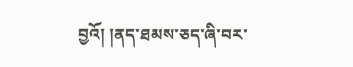བྱའོ། །ནད་ཐམས་ཅད་ཞི་བར་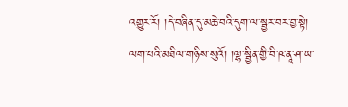འགྱུར་རོ། །དེ་བཞིན་དུ་མཆེ་བའི་དུག་ལ་སྦྱར་བར་བྱ་སྟེ། ལག་པའི་མཐིལ་གཉིས་སུའོ། །ལྷ་སྦྱིན་གྱི་བི་ཥ་ནཱ་ཤ་ཡ་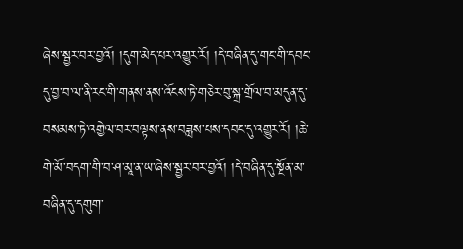ཞེས་སྦྱར་བར་བྱའོ། །དུག་མེད་པར་འགྱུར་རོ། །དེ་བཞིན་དུ་གང་གི་དབང་དུ་བྱ་བ་ལ་ནི་རང་གི་གནས་ནས་འོངས་ཏེ་གཅེར་བུ་སྐྲ་གྲོལ་བ་མདུན་དུ་བསམས་ཏེ་འགྱེལ་བར་བལྟས་ནས་བཟླས་པས་དབང་དུ་འགྱུར་རོ། །ཆེ་གེ་མོ་བདག་གི་བ་ཤ་མཱ་ན་ཡ་ཞེས་སྦྱར་བར་བྱའོ། །དེ་བཞིན་དུ་སྔོན་མ་བཞིན་དུ་དགུག་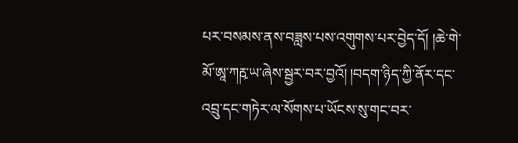པར་བསམས་ནས་བཟླས་པས་འགུགས་པར་བྱེད་དོ། །ཆེ་གེ་མོ་ཨཱ་ཀརྵ་ཡ་ཞེས་སྦྱར་བར་བྱའོ། །བདག་ཉིད་ཀྱི་ནོར་དང་འབྲུ་དང་གཏེར་ལ་སོགས་པ་ཡོངས་སུ་གང་བར་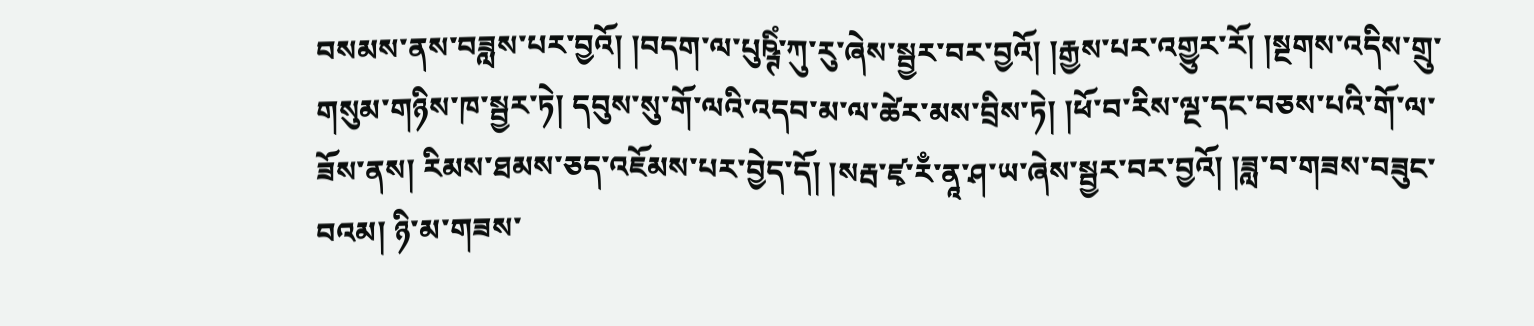བསམས་ནས་བཟླས་པར་བྱའོ། །བདག་ལ་པུཥྚིཾ་ཀུ་རུ་ཞེས་སྦྱར་བར་བྱའོ། །རྒྱས་པར་འགྱུར་རོ། །སྔགས་འདིས་གྲུ་གསུམ་གཉིས་ཁ་སྦྱར་ཏེ། དབུས་སུ་གོ་ལའི་འདབ་མ་ལ་ཚེར་མས་བྲིས་ཏེ། །ཕོ་བ་རིས་ལྔ་དང་བཅས་པའི་གོ་ལ་ཟོས་ནས། རིམས་ཐམས་ཅད་འཇོམས་པར་བྱེད་དོ། །སརྦ་ཛྭ་རྃ་ནཱ་ཤ་ཡ་ཞེས་སྦྱར་བར་བྱའོ། །ཟླ་བ་གཟས་བཟུང་བའམ། ཉི་མ་གཟས་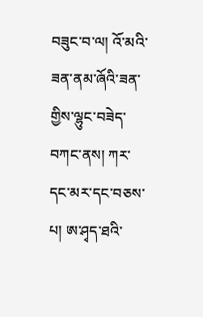བཟུང་བ་ལ། འོ་མའི་ཟན་ནམ་ཞོའི་ཟན་གྱིས་ལྷུང་བཟེད་བཀང་ནས། ཀར་དང་མར་དང་བཅས་པ། ཨ་ཤྭད་ཐའི་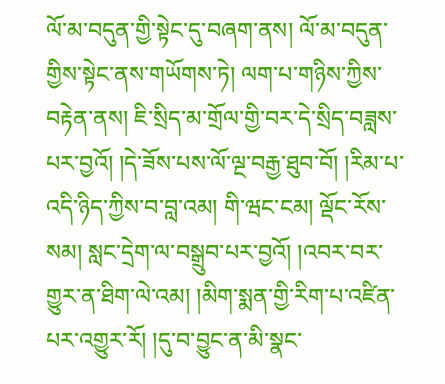ལོ་མ་བདུན་གྱི་སྟེང་དུ་བཞག་ནས། ལོ་མ་བདུན་གྱིས་སྟེང་ནས་གཡོགས་ཏེ། ལག་པ་གཉིས་ཀྱིས་བརྟེན་ནས། ཇི་སྲིད་མ་གྲོལ་གྱི་བར་དེ་སྲིད་བཟླས་པར་བྱའོ། །དེ་ཟོས་པས་ལོ་ལྔ་བརྒྱ་ཐུབ་བོ། །རིམ་པ་འདི་ཉིད་ཀྱིས་བ་བླ་འམ། གི་ཝང་ངམ། ལྡོང་རོས་སམ། སླང་དྲེག་ལ་བསྒྲུབ་པར་བྱའོ། །འབར་བར་གྱུར་ན་ཐིག་ལེ་འམ། །མིག་སྨན་གྱི་རིག་པ་འཛིན་པར་འགྱུར་རོ། །དུ་བ་བྱུང་ན་མི་སྣང་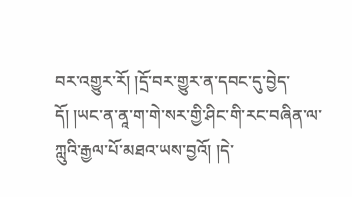བར་འགྱུར་རོ། །དྲོ་བར་གྱུར་ན་དབང་དུ་བྱེད་དོ། །ཡང་ན་ནཱ་ག་གེ་སར་གྱི་ཤིང་གི་རང་བཞིན་ལ་ཀླུའི་རྒྱལ་པོ་མཐའ་ཡས་བྱའོ། །དེ་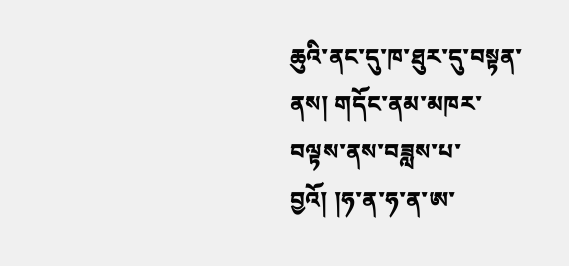ཆུའི་ནང་དུ་ཁ་ཐུར་དུ་བསྟན་ནས། གདོང་ནམ་མཁར་བལྟས་ནས་བཟླས་པ་བྱའོ། །ཧ་ན་ཧ་ན་ཨ་